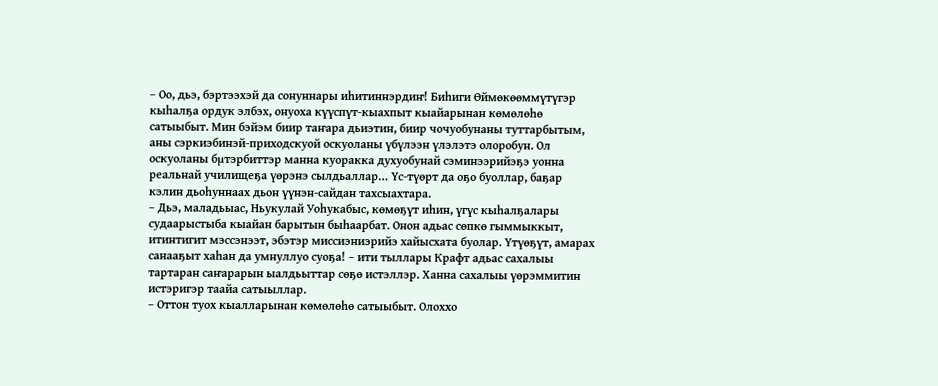– Оо, дьэ, бэртээхэй да сонуннары иһитиннэрдиҥ! Биһиги Өймөкөөммүтүгэр кыһалҕа ордук элбэх, онуоха күүспүт-кыахпыт кыайарынан көмөлөһө сатыыбыт. Мин бэйэм биир таҥара дьиэтин, биир чочуобунаны туттарбытым, аны сэркиэбинэй-приходскуой оскуоланы үбүлээн үлэлэтэ олоробун. Ол оскуоланы бµтэрбиттэр манна куоракка духуобунай сэминээрийэҕэ уонна реальнай училищеҕа үөрэнэ сылдьаллар… Үс-түөрт да оҕо буоллар, баҕар кэлин дьоһуннаах дьон үүнэн-сайдан тахсыахтара.
– Дьэ, маладьыас, Ньукулай Уоһукабыс, көмөҕүт иһин, үгүс кыһалҕалары судаарыстыба кыайан барытын быһаарбат. Онон адьас сөпкө гыммыккыт, итинтигит мэссэнээт, эбэтэр миссиэниэрийэ хайысхата буолар. Үтүөҕүт, амарах санааҕыт хаһан да умнуллуо суоҕа! – ити тыллары Крафт адьас сахалыы тартаран саҥарарын ыалдьыттар сөҕө истэллэр. Ханна сахалыы үөрэммитин истэригэр таайа сатыыллар.
– Оттон туох кыалларынан көмөлөһө сатыыбыт. Олоххо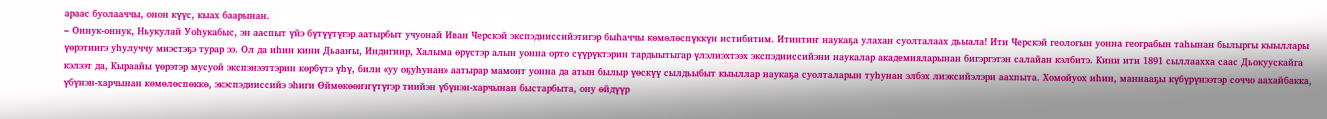араас буолааччы, онон күүс, кыах баарынан.
– Оннук-оннук, Ньукулай Уоһукабыс, эн ааспыт үйэ бүтүүтүгэр аатырбыт учуонай Иван Черскэй экспэдииссийэтигэр быһаччы көмөлөспүккүн истибитим. Итинтиҥ наукаҕа улахан суолталаах дьыала! Ити Черскэй геологын уонна геограбын таһынан былыргы кыыллары үөрэтиигэ уһулуччу миэстэҕэ турар ээ. Ол да иһин кини Дьааҥы, Индигиир, Халыма өрүстэр алын уонна орто сүүрүктэрин тардыытыгар үлэлиэхтээх экспэдииссийэни наукалар академияларынан бигэргэтэн салайан кэлбитэ. Кини ити 1891 сыллаахха саас Дьокуускайга кэлээт да, Кыраайы үөрэтэр мусуой экспэнээттэрин көрбүтэ үһү, били «уу оҕуһунан» аатырар мамонт уонна да атын былыр үөскүү сылдьыбыт кыыллар наукаҕа суолталарын туһунан элбэх лиэксийэлэри аахпыта. Хомойуох иһин, маннааҕы күбүрүнээтэр соччо аахайбакка, үбүнэн-харчынан көмөлөспөккө, экэспэдииссийэ эһиги Өймөкөөҥҥүтүгэр тиийэн үбүнэн-харчынан быстарбыта, ону өйдүүр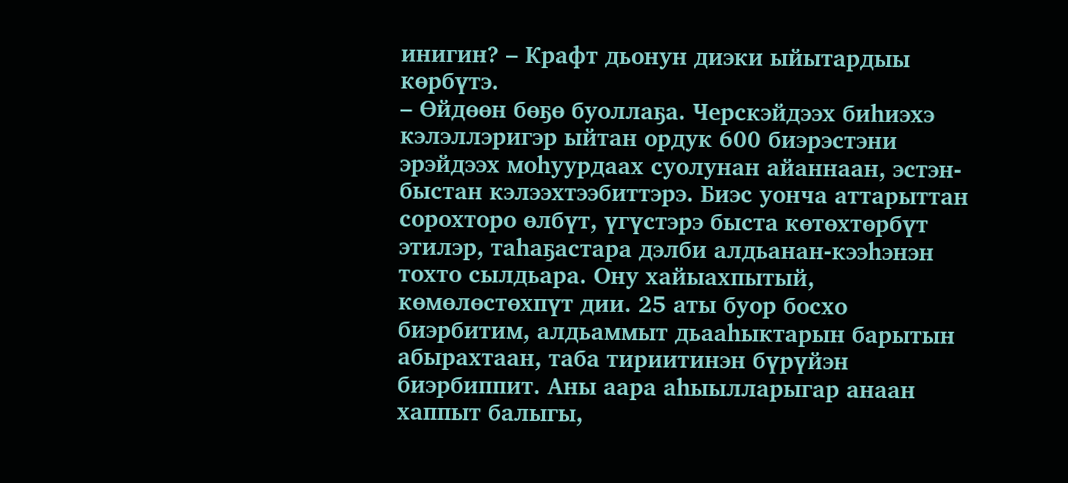инигин? – Крафт дьонун диэки ыйытардыы көрбүтэ.
– Өйдөөн бөҕө буоллаҕа. Черскэйдээх биһиэхэ кэлэллэригэр ыйтан ордук 600 биэрэстэни эрэйдээх моһуурдаах суолунан айаннаан, эстэн-быстан кэлээхтээбиттэрэ. Биэс уонча аттарыттан сорохторо өлбүт, үгүстэрэ быста көтөхтөрбүт этилэр, таһаҕастара дэлби алдьанан-кээһэнэн тохто сылдьара. Ону хайыахпытый, көмөлөстөхпүт дии. 25 аты буор босхо биэрбитим, алдьаммыт дьааһыктарын барытын абырахтаан, таба тириитинэн бүрүйэн биэрбиппит. Аны аара аһыылларыгар анаан хаппыт балыгы,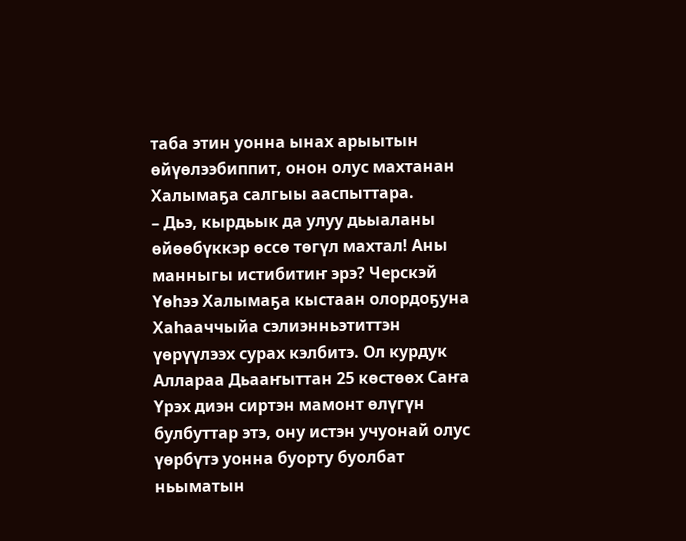таба этин уонна ынах арыытын өйүөлээбиппит, онон олус махтанан Халымаҕа салгыы ааспыттара.
– Дьэ, кырдьык да улуу дьыаланы өйөөбүккэр өссө төгүл махтал! Аны манныгы истибитиҥ эрэ? Черскэй Үөһээ Халымаҕа кыстаан олордоҕуна Хаһааччыйа сэлиэнньэтиттэн үөрүүлээх сурах кэлбитэ. Ол курдук Аллараа Дьааҥыттан 25 көстөөх Саҥа Үрэх диэн сиртэн мамонт өлүгүн булбуттар этэ, ону истэн учуонай олус үөрбүтэ уонна буорту буолбат ньыматын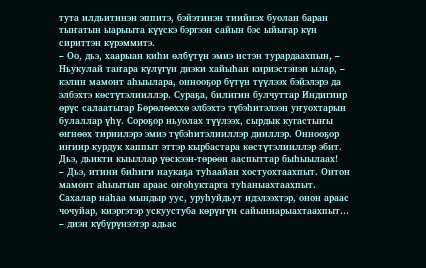тута илдьитинэн эппитэ, бэйэтинэн тиийиэх буолан баран тыҥатын ыарыыта күүскэ бэргээн сайын бэс ыйыгар күн сириттэн күрэммитэ.
– Оо, дьэ, хаарыан киһи өлбүтүн эмиэ истэн турардаахпын, – Ньукулай таҥара күлүгүн диэки хайыһан кириэстэнэн ылар, – кэлин мамонт аһыылара, оннооҕор бүтүн түүлээх бэйэлэрэ да элбэхтэ көстүтэлииллэр. Сураҕа, билигин булчуттар Индигиир өрүс салаатыгар Бөрөлөөххө элбэхтэ түбэһитэлээн уҥуохтарын булаллар үһү. Сороҕор ньуолах түүлээх, сырдык кугастыҥы өҥнөөх тириилэрэ эмиэ түбэһитэлииллэр дииллэр. Оннооҕор иҥиир курдук хаппыт эттэр кырбастара көстүтэлииллэр эбит. Дьэ, дьикти кыыллар үөскээн-төрөөн ааспыттар быһыылаах!
– Дьэ, итини биһиги наукаҕа туһаайан хостуохтаахпыт. Онтон мамонт аһыытын араас оҥоһуктарга туһаныахтаахпыт. Сахалар наһаа мындыр уус, уруһуйдьут идэлээхтэр, онон араас чочуйар, киэргэтэр ускуустуба көрүҥүн сайыннарыахтаахпыт… – диэн күбүрүнээтэр адьас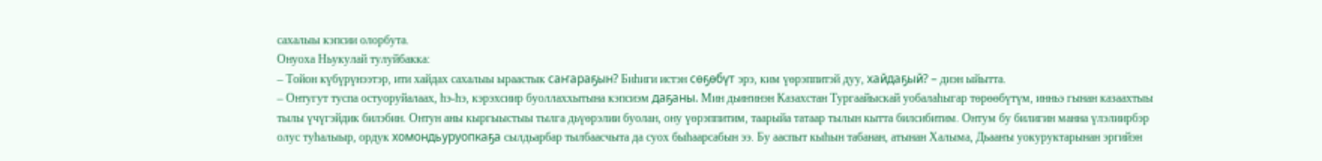сахалыы кэпсии олорбута.
Онуоха Ньукулай тулуйбакка:
– Тойон күбүрүнээтэр, ити хайдах сахалыы ыраастык саҥараҕын? Биһиги истэн сөҕөбүт эрэ, ким үөрэппитэй дуу, хайдаҕый? – диэн ыйытта.
– Онтугут туспа остуоруйалаах, һэ-һэ, кэрэхсиир буоллаххытына кэпсиэм даҕаны. Мин дьиҥинэн Казахстан Тургаайыскай уобалаһыгар төрөөбүтүм, инньэ гынан казаахтыы тылы үчүгэйдик билэбин. Онтун аны кыргыыстыы тылга дьүөрэлии буолан, ону үөрэппитим, таарыйа татаар тылын кытта билсибитим. Онтум бу билигин манна үлэлиирбэр олус туһалыыр, ордук хомондьуруопкаҕа сылдьарбар тылбаасчыта да суох быһаарсабын ээ. Бу ааспыт кыһын табанан, атынан Халыма, Дьааҥы уокуруктарынан эргийэн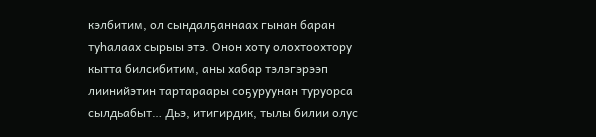кэлбитим, ол сындалҕаннаах гынан баран туһалаах сырыы этэ. Онон хоту олохтоохтору кытта билсибитим, аны хабар тэлэгэрээп лиинийэтин тартараары соҕуруунан туруорса сылдьабыт… Дьэ, итигирдик, тылы билии олус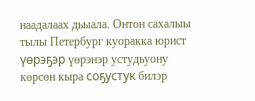наадалаах дьыала. Онтон сахалыы тылы Петербург куоракка юрист үөрэҕэр үөрэнэр устудьуону көрсөн кыра соҕустук билэр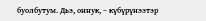буолбутум. Дьэ, оннук, – күбүрүнээтэр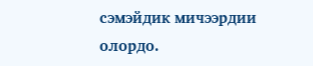сэмэйдик мичээрдии олордо.